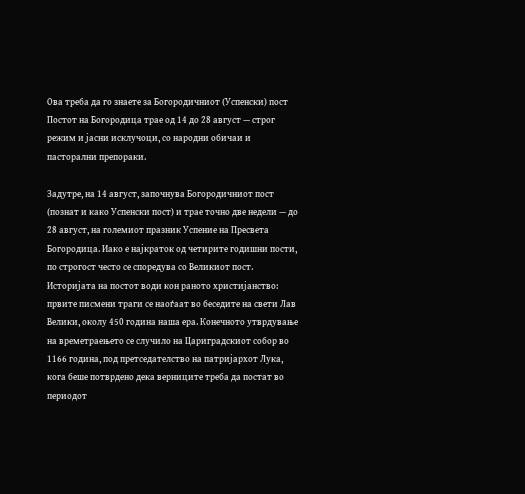Ова треба да го знаете за Богородичниот (Успенски) пост
Постот на Богородица трае од 14 до 28 август — строг режим и јасни исклучоци, со народни обичаи и пасторални препораки.

Задутре, на 14 август, започнува Богородичниот пост (познат и како Успенски пост) и трае точно две недели — до 28 август, на големиот празник Успение на Пресвета Богородица. Иако е најкраток од четирите годишни пости, по строгост често се споредува со Великиот пост.
Историјата на постот води кон раното христијанство: првите писмени траги се наоѓаат во беседите на свети Лав Велики, околу 450 година наша ера. Конечното утврдување на времетраењето се случило на Цариградскиот собор во 1166 година, под претседателство на патријархот Лука, кога беше потврдено дека верниците треба да постат во периодот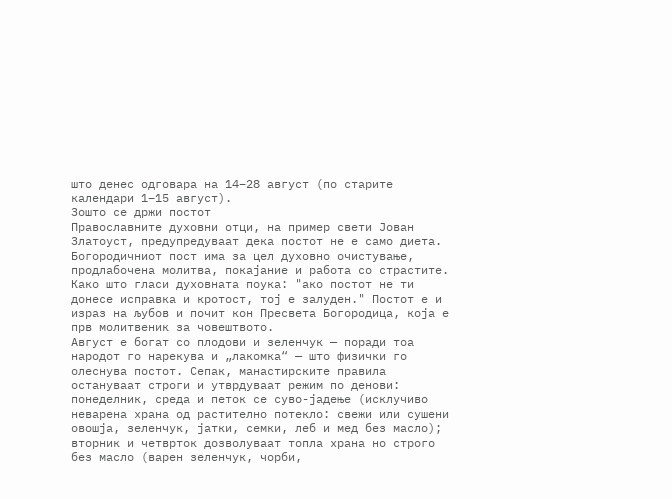што денес одговара на 14–28 август (по старите календари 1–15 август).
Зошто се држи постот
Православните духовни отци, на пример свети Јован Златоуст, предупредуваат дека постот не е само диета. Богородичниот пост има за цел духовно очистување, продлабочена молитва, покајание и работа со страстите. Како што гласи духовната поука: "ако постот не ти донесе исправка и кротост, тој е залуден." Постот е и израз на љубов и почит кон Пресвета Богородица, која е прв молитвеник за човештвото.
Август е богат со плодови и зеленчук — поради тоа народот го нарекува и „лакомка“ — што физички го олеснува постот. Сепак, манастирските правила остануваат строги и утврдуваат режим по денови: понеделник, среда и петок се суво-јадење (исклучиво неварена храна од растително потекло: свежи или сушени овошја, зеленчук, јатки, семки, леб и мед без масло); вторник и четврток дозволуваат топла храна но строго без масло (варен зеленчук, чорби,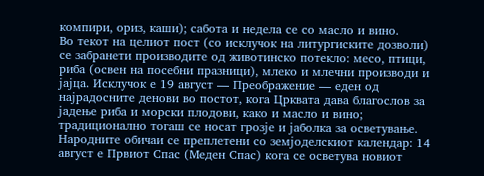компири, ориз, каши); сабота и недела се со масло и вино.
Во текот на целиот пост (со исклучок на литургиските дозволи) се забранети производите од животинско потекло: месо, птици, риба (освен на посебни празници), млеко и млечни производи и јајца. Исклучок е 19 август — Преображение — еден од најрадосните денови во постот, кога Црквата дава благослов за јадење риба и морски плодови, како и масло и вино; традиционално тогаш се носат грозје и јаболка за осветување.
Народните обичаи се преплетени со земјоделскиот календар: 14 август е Првиот Спас (Меден Спас) кога се осветува новиот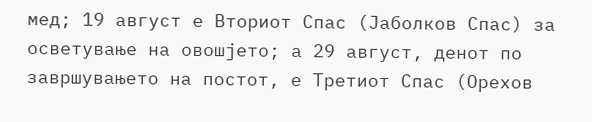мед; 19 август е Вториот Спас (Јаболков Спас) за осветување на овошјето; а 29 август, денот по завршувањето на постот, е Третиот Спас (Орехов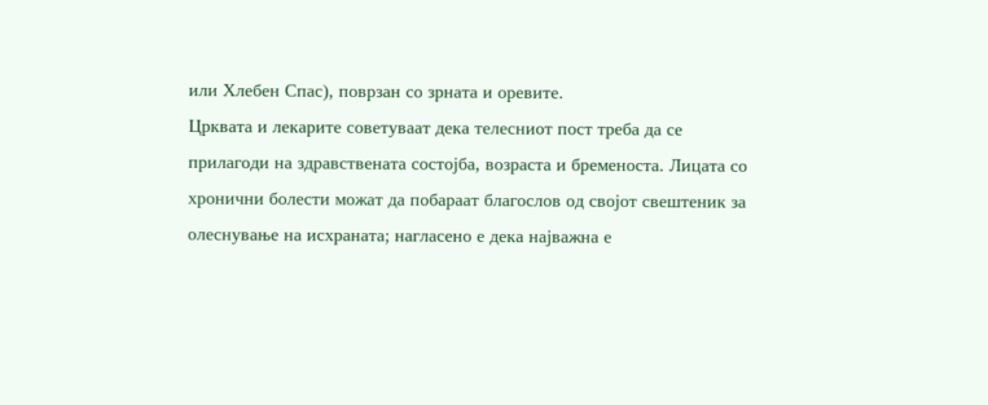или Хлебен Спас), поврзан со зрната и оревите.
Црквата и лекарите советуваат дека телесниот пост треба да се прилагоди на здравствената состојба, возраста и бременоста. Лицата со хронични болести можат да побараат благослов од својот свештеник за олеснување на исхраната; нагласено е дека најважна е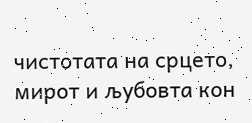чистотата на срцето, мирот и љубовта кон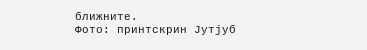ближните.
Фото: принтскрин Јутјуб